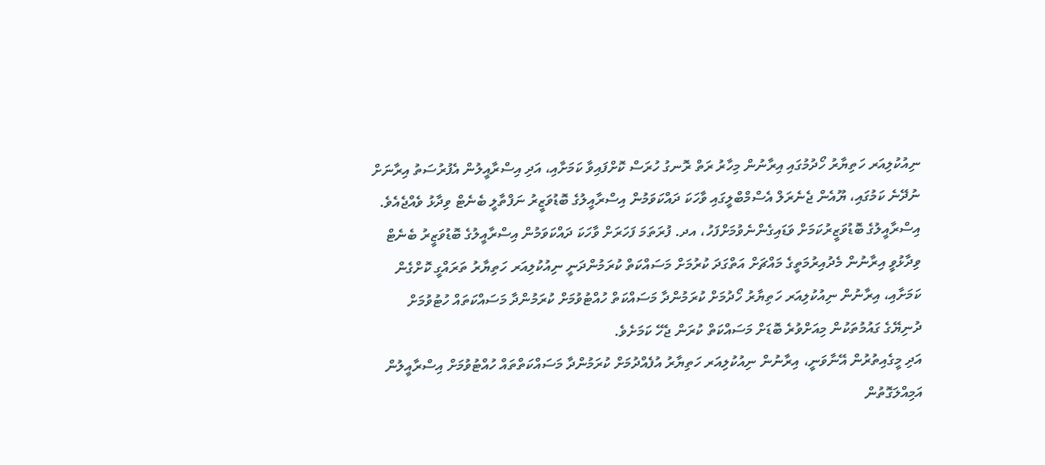ނިއުކުލިއަރ ހަތިޔާރު ހޯދުމުގައި އިރާނުން މިހާރު ރަތް ރޮނގު ހުރަސް ކޮށްފައިވާ ކަމަށާއި، އަދި އިސްރާއީލުން އެފުރުސަތު އިރާނަށް ނުދޭނެ ކަމުގައި، ޔޫއެން ޖެނެރަލް އެސްމްބްލީގައި ވާހަކަ ދައްކަވަމުން އިސްރާއީލުގެ ބޮޑުވަޒީރު ނަފްތާލީ ބެނެޓް ވިދާޅު ވެއްޖެއެވެ.
އިސްރާއީލުގެ ބޮޑުވަޒީރުކަމަށް ވަޑައިގެންނެވުމަށްފަހު، އދ. ފުރަތަމަ ފަހަރަށް ވާހަކަ ދައްކަވަމުން އިސްރާއީލުގެ ބޮޑުވަޒީރު ބެނެޓް ވިދާޅުވީ އިރާނުން މެދުއިރުމަތީގެ މައްޗަށް އަތްގަދަ ކުރުމަށް މަސައްކަތް ކުރަމުންދަނީ ނިއުކުލިއަރ ހަތިޔާރު ތަރައްގީ ކޮށްގެން ކަމަށާއި، އިރާނުން ނިއުކުލިއަރ ހަތިޔާރު ހޯދުމަށް ކުރަމުންދާ މަސައްކަތް ހުއްޓުވުމަށް ކުރަމުންދާ މަސައްކަތައް ހުޓުވުމަށް ދުނިޔޭގެ ގައުމުތަކުން މިއަށްވުރެ ބޮޑަށް މަސައްކަތް ކުރަން ޖެހޭ ކަމަށެވެ.
އަދި މީގެއިތުރުން އޭނާވަނީ، އިރާނުން ނިއުކުލިއަރ ހަތިޔާރު އުފެއްދުމަށް ކުރަމުންދާ މަސައްކަތްތައް ހުއްޓުވުމަށް އިސްރާއީލުން އަމިއްލަގޮތުން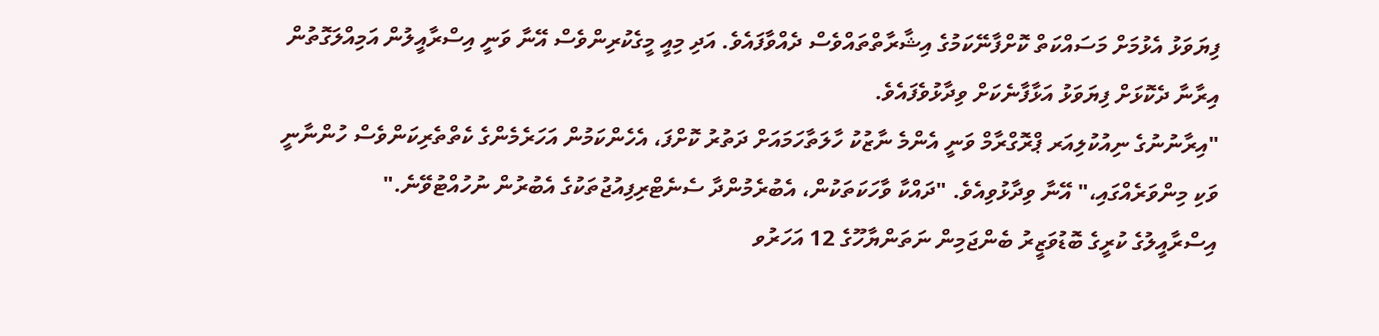ފިޔަވަޅު އެޅުމަށް މަސައްކަތް ކޮށްފާނޭކަމުގެ އިޝާރާތްތައްވެސް ދެއްވާފައެވެ. އަދި މިއީ މީގެކުރިންވެސް އޭނާ ވަނީ އިސްރާއީލުން އަމިއްލަގޮތުން އިރާނާ ދެކޮޅަށް ފިޔަވަޅު އަޅާފާނެކަށް ވިދާޅުވެފައެވެ.
"އިރާނުނުގެ ނިއުކުލިއަރ ޕްރޮގްރާމް ވަނީ އެންމެ ނާޒުކު ހާލަތާހަމައަށް ދަތުރު ކޮށްފަ، އެހެންކަމުން އަހަރެމެންގެ ކެތްތެރިކަންވެސް ހުންނާނީ ވަކި މިންވަރެއްގައި،" އޭނާ ވިދާޅުވިއެވެ. "ދައްކާ ވާހަކަތަކުން، އެބުރެމުންދާ ސެނެޓްރިފިއުޖުތަކުގެ އެބުރުން ނުހުއްޓުވޭނެ."
އިސްރާއީލުގެ ކުރީގެ ބޮޑުވަޒީރު ބެންޖަމިން ނަތަންޔާހޫގެ 12 އަހަރުވ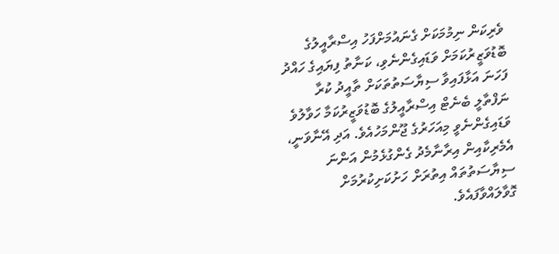ވެރިކަން ނިމުމަކަށް ގެނައުމަށްފަހު އިސްރާއީލުގެ ބޮޑުވަޒީރުކަމަށް ވަޑައިގެންނެވި، ކަނާތު ފިޔައިގެ ހައްދު ފަހަނަ އަޅާފައިވާ ސިޔާސަތުތަކަށް ތާއީދު ކުރާ ނަފްތާލީ ބެނެޓް އިސްރާއީލުގެ ބޮޑުވަޒީރުކަމާ ހަވާލުވެ ވަޑައިގެންނެވީ މިއަހަރުގެ ޖޫންމަހުއެވެ. އަދި އޭނާވަނީ، އެމެރިކާއިން އިރާނާމެދު ގެންގުޅެމުން އަންނަ ސިޔާސަތުތައް އިތުރަށް ހަށުކަށިކުރުމަށް ގޮވާލައްވާފައެވެ.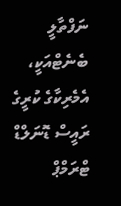ނަފްތާލީ ބެނެޓްއަކީ، އެމެރިކާގެ ކުރީގެ ރައީސް ޑޮނަލްޑް ޓްރަމްޕް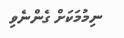ނިމުމަކަށް ގެންނެވި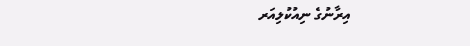އިރާނުގެ ނިއުކުލިއަރ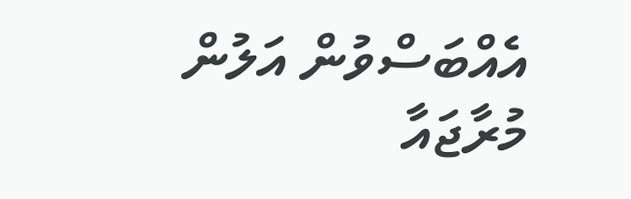އެއްބަސްވުން އަލުން މުރާޖައާ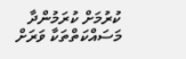ކުރުމަށް ކުރަމުންދާ މަސައްކަތްތަކާ ވަރަށް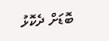ބޮޑަށް ދެކޮޅު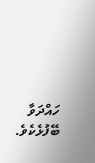ހައްދަވާ ބޭފުޅެކެވެ.